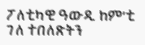ፖለቲካዊ ዓውዲ ከም’ቲ ገለ ተበለጽትን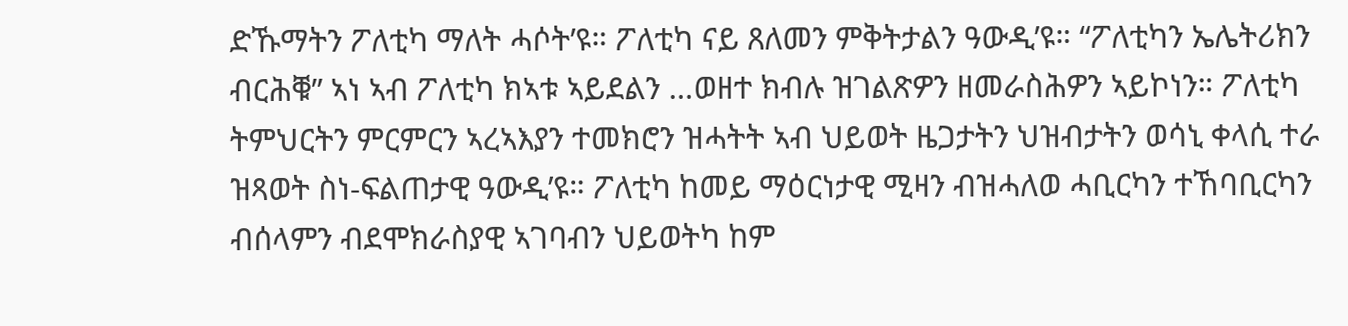ድኹማትን ፖለቲካ ማለት ሓሶት’ዩ። ፖለቲካ ናይ ጸለመን ምቅትታልን ዓውዲ’ዩ። “ፖለቲካን ኤሌትሪክን ብርሕቑ” ኣነ ኣብ ፖለቲካ ክኣቱ ኣይደልን …ወዘተ ክብሉ ዝገልጽዎን ዘመራስሕዎን ኣይኮነን። ፖለቲካ ትምህርትን ምርምርን ኣረኣእያን ተመክሮን ዝሓትት ኣብ ህይወት ዜጋታትን ህዝብታትን ወሳኒ ቀላሲ ተራ ዝጻወት ስነ-ፍልጠታዊ ዓውዲ’ዩ። ፖለቲካ ከመይ ማዕርነታዊ ሚዛን ብዝሓለወ ሓቢርካን ተኸባቢርካን ብሰላምን ብደሞክራስያዊ ኣገባብን ህይወትካ ከም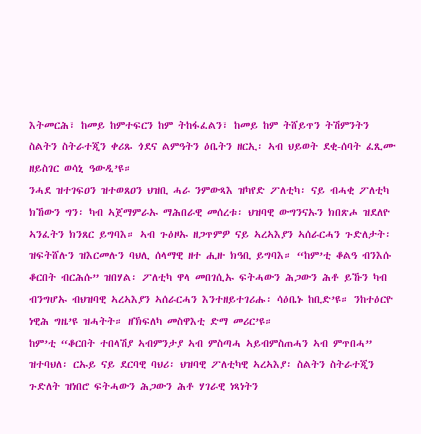እትመርሕ፣ ከመይ ከምተፍርን ከም ትከፋፈልን፣ ከመይ ከም ትሸይጥን ትሽምንትን ስልትን ስትራተጂን ቀሪጹ ጎደና ልምዓትን ዕቤትን ዘርኢ፡ ኣብ ህይወት ደቂ-ሰባት ፈጺሙ ዘይስገር ወሳኒ ዓውዲ’ዩ።
ንሓደ ዝተገፍዐን ዝተወጸዐን ህዝቢ ሓራ ንምውጻእ ዝካየድ ፖለቲካ፡ ናይ ብሓቂ ፖለቲካ ክኸውን ግን፡ ካብ ኣጀማምራኡ ማሕበራዊ መሰረቱ፡ ህዝባዊ ውግንናኡን ክበጽሖ ዝደለዮ ኣንፈትን ክንጸር ይግባእ። ኣብ ጉዕዞኡ ዘጋጥምዎ ናይ ኣረኣእያን ኣሰራርሓን ጉድለታት፡ ዝፍትሸሉን ዝእርመሉን ባህሊ ሰላማዊ ዘተ ሒዙ ክዓቢ ይግባእ። “ከም’ቲ ቆልዓ ብንእሱ ቆርበት ብርሕሱ” ዝበሃል፡ ፖለቲካ ዋላ መበገሲኡ ፍትሓውን ሕጋውን ሕቶ ይኹን ካብ ብንግሆኡ ብህዝባዊ ኣረኣእያን ኣሰራርሓን እንተዘይተገሪሑ፡ ሳዕቤኑ ከቢድ’ዩ። ንከተዕርዮ ነዊሕ ግዜ’ዩ ዝሓትት። ዘኽፍለካ መስዋእቲ ድማ መሪር’ዩ።
ከም’ቲ “ቆርበት ተበላሽያ ኣብምንታያ ኣብ ምስጣሓ ኣይብምስጠሓን ኣብ ምጥበሓ” ዝተባህለ፡ ርኡይ ናይ ደርባዊ ባህሪ፡ ህዝባዊ ፖለቲካዊ ኣረኣእያ፡ ስልትን ስትራተጂን ጉድለት ዝነበሮ ፍትሓውን ሕጋውን ሕቶ ሃገራዊ ነጻነትን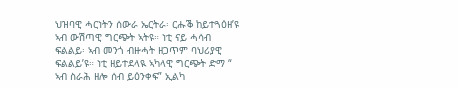ህዝባዊ ሓርነትን ሰውራ ኤርትራ፡ ርሑቕ ከይተጓዕዘ’ዩ ኣብ ውሽጣዊ ግርጭት ኣትዩ። ነቲ ናይ ሓሳብ ፍልልይ፡ ኣብ መንጎ ብዙሓት ዘጋጥም ባህሪያዊ ፍልልይ’ዩ። ነቲ ዘይተደላዪ ኣካላዊ ግርጭት ድማ “ ኣብ ስራሕ ዘሎ ሰብ ይዕንቀፍ” ኢልካ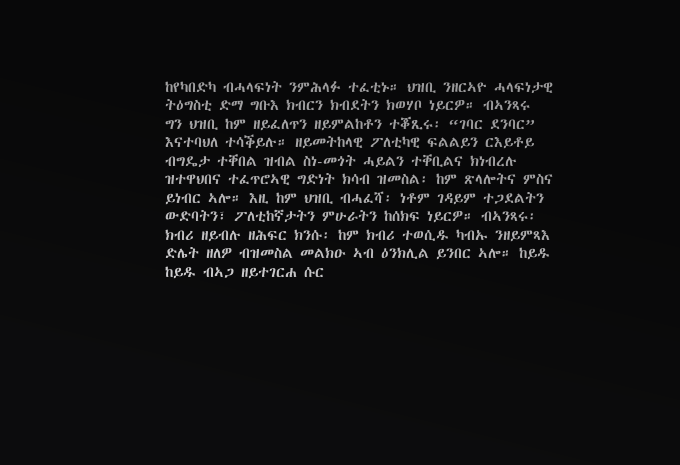ከየካበድካ ብሓላፍነት ንምሕላፉ ተፈቲኑ። ህዝቢ ንዘርኣዮ ሓላፍነታዊ ትዕግስቲ ድማ ግቡእ ክብርን ክብደትን ክወሃቦ ነይርዎ። ብኣንጻሩ ግን ህዝቢ ከም ዘይፈለጥን ዘይምልከቶን ተቖጺሩ፡ “ገባር ደንባር” እናተባህለ ተሳቕይሉ። ዘይመትከላዊ ፖለቲካዊ ፍልልይን ርእይቶይ ብግዴታ ተቐበል ዝብል ስነ-መጎት ሓይልን ተቐቢልና ክነብረሉ ዝተዋህበና ተፈጥሮኣዊ ግድነት ክሳብ ዝመስል፡ ከም ጽላሎትና ምስና ይነብር ኣሎ። እዚ ከም ህዝቢ ብሓፈሻ፡ ነቶም ገዳይም ተጋደልትን ውድባትን፣ ፖለቲከኛታትን ምሁራትን ከሰክፍ ነይርዎ። ብኣንጻሩ፡ ክብሪ ዘይብሉ ዘሕፍር ክንሱ፡ ከም ክብሪ ተወሲዱ ካብኡ ንዘይምጻእ ድሌት ዘለዎ ብዝመስል መልክዑ ኣብ ዕንክሊል ይንበር ኣሎ። ከይዱ ከይዱ ብኣጋ ዘይተገርሐ ሱር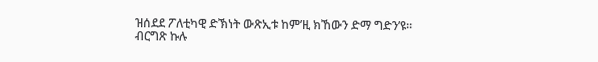ዝሰደደ ፖለቲካዊ ድኽነት ውጽኢቱ ከም’ዚ ክኸውን ድማ ግድን’ዩ።
ብርግጽ ኩሉ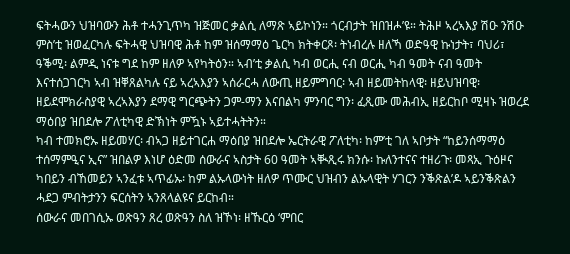ፍትሓውን ህዝባውን ሕቶ ተሓንጊጥካ ዝጅመር ቃልሲ ለማጽ ኣይኮነን። ጎርብታት ዝበዝሖ’ዩ። ትሕዞ ኣረኣእያ ሽዑ ንሽዑ ምስ’ቲ ዝወፈርካሉ ፍትሓዊ ህዝባዊ ሕቶ ከም ዝሰማማዕ ጌርካ ክትቀርጾ፡ ትነብረሉ ዘለኻ ወድዓዊ ኩነታት፣ ባህሪ፣ ዓቕሚ፡ ልምዲ ነናቱ ግደ ከም ዘለዎ ኣየካትዕን። ኣብ’ቲ ቃልሲ ካብ ወርሒ ናብ ወርሒ ካብ ዓመት ናብ ዓመት እናተሰጋገርካ ኣብ ዝቐጸልካሉ ናይ ኣረኣእያን ኣሰራርሓ ለውጢ ዘይምግባር፡ ኣብ ዘይመትከላዊ፡ ዘይህዝባዊ፡ ዘይደሞክራስያዊ ኣረኣእያን ደማዊ ግርጭትን ጋም-ማን እናበልካ ምንባር ግን፡ ፈጺሙ መሕብኢ ዘይርከቦ ሚዛኑ ዝወረደ ማዕበያ ዝበደሎ ፖለቲካዊ ድኽነት ምዃኑ ኣይተሓትትን።
ካብ ተመክሮኡ ዘይመሃር፡ ብኣጋ ዘይተገርሐ ማዕበያ ዝበደሎ ኤርትራዊ ፖለቲካ፡ ከም’ቲ ገለ ኣቦታት “ከይንሰማማዕ ተሰማምዒና ኢና” ዝበልዎ እነሆ ዕድመ ሰውራና ኣስታት 60 ዓመት ኣቚጺሩ ክንሱ፡ ኩለንተናና ተዘሪጉ፡ መጻኢ ጉዕዞና ካበይን ብኸመይን ኣንፈቱ ኣጥፊኡ፡ ከም ልኡላውነት ዘለዎ ጥሙር ህዝብን ልኡላዊት ሃገርን ንቕጽል’ዶ ኣይንቕጽልን ሓደጋ ምብትታንን ፍርሰትን ኣንጸላልዩና ይርከብ።
ሰውራና መበገሲኡ ወጽዓን ጸረ ወጽዓን ስለ ዝኾነ፡ ዘኹርዕ ‘ምበር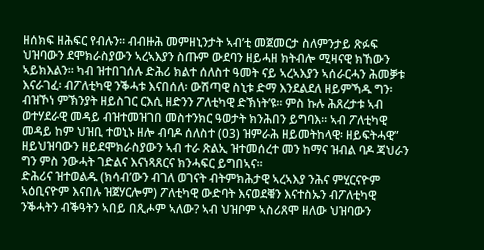ዘሰክፍ ዘሕፍር የብሉን። ብብዙሕ መምዘኒንታት ኣብ’ቲ መጀመርታ ስለምንታይ ጽፉፍ ህዝባውን ደሞክራስያውን ኣረኣእያን ስጡም ውደባን ዘይሓዘ ክትብሎ ሚዛናዊ ክኸውን ኣይክእልን። ካብ ዝተበገሰሉ ድሕሪ ክልተ ሰለስተ ዓመት ናይ ኣረኣእያን ኣሰራርሓን ሕመቓቱ እናራገፈ፡ ብፖለቲካዊ ንቕሓቱ እናበሰለ፡ ውሽጣዊ ስኒቱ ድማ እንደልደለ ዘይምኻዱ ግን፡ ብዝኾነ ምኽንያት ዘይስገር ርእሲ ዘድንን ፖለቲካዊ ድኽነት’ዩ። ምስ ኩሉ ሕጸረታቱ ኣብ ወተሃደራዊ መዳይ ብዝተመዝገበ መስተንክር ዓወታት ክንሕበን ይግባእ። ኣብ ፖለቲካዊ መዳይ ከም ህዝቢ ተወኒኑ ዘሎ ብባዶ ሰለስተ (03) ዝምራሕ ዘይመትከላዊ፡ ዘይፍትሓዊ” ዘይህዝባውን ዘይደሞክራስያውን ኣብ ተራ ጽልኢ ዝተመሰረተ መን ከማና ዝብል ባዶ ጃህራን ግን ምስ ንውሓት ገድልና እናነጻጸርና ክንሓፍር ይግበኣና።
ድሕሪና ዝተወልዱ (ክሳብ’ውን ብገለ ወገናት ብትምክሕታዊ ኣረኣእያ ንሕና ምሂርናዮም ኣዕቢናዮም እናበሉ ዝጀሃርሎም) ፖለቲካዊ ውድባት እናወደቑን እናተስኡን ብፖለቲካዊ ንቕሓትን ብቕዓትን ኣበይ በጺሖም ኣለው? ኣብ ህዝቦም ኣስሪጸሞ ዘለው ህዝባውን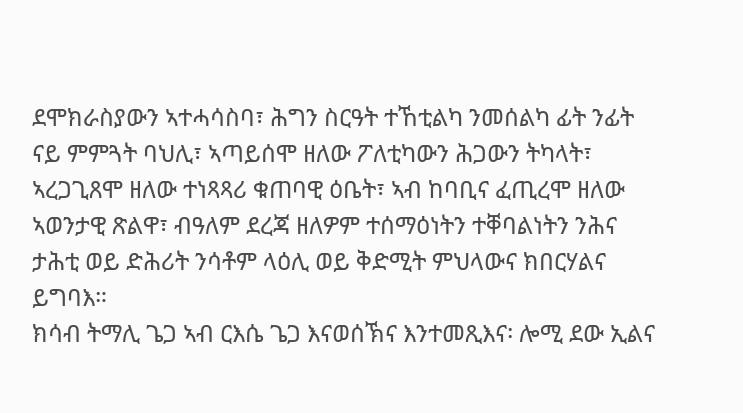ደሞክራስያውን ኣተሓሳስባ፣ ሕግን ስርዓት ተኸቲልካ ንመሰልካ ፊት ንፊት ናይ ምምጓት ባህሊ፣ ኣጣይሰሞ ዘለው ፖለቲካውን ሕጋውን ትካላት፣ ኣረጋጊጸሞ ዘለው ተነጻጻሪ ቁጠባዊ ዕቤት፣ ኣብ ከባቢና ፈጢረሞ ዘለው ኣወንታዊ ጽልዋ፣ ብዓለም ደረጃ ዘለዎም ተሰማዕነትን ተቐባልነትን ንሕና ታሕቲ ወይ ድሕሪት ንሳቶም ላዕሊ ወይ ቅድሚት ምህላውና ክበርሃልና ይግባእ።
ክሳብ ትማሊ ጌጋ ኣብ ርእሴ ጌጋ እናወሰኽና እንተመጺእና፡ ሎሚ ደው ኢልና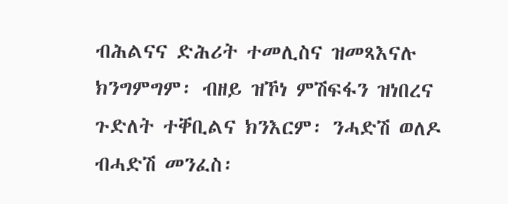ብሕልናና ድሕሪት ተመሊስና ዝመጻእናሉ ክንግምግም፡ ብዘይ ዝኾነ ምሽፍፋን ዝነበረና ጉድለት ተቐቢልና ክንእርም፡ ንሓድሽ ወለዶ ብሓድሽ መንፈስ፡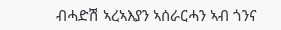ብሓድሽ ኣረኣእያን ኣሰራርሓን ኣብ ጎንና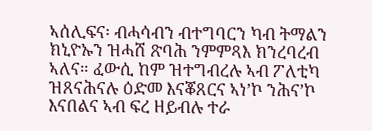ኣሰሊፍና፡ ብሓሳብን ብተግባርን ካብ ትማልን ክኒዮኡን ዝሓሸ ጽባሕ ንምምጻእ ክንረባረብ ኣለና። ፈውሲ ከም ዝተግብረሉ ኣብ ፖለቲካ ዝጸናሕናሉ ዕድመ እናቖጸርና ኣነ’ኮ ንሕና’ኮ እናበልና ኣብ ፍረ ዘይብሉ ተራ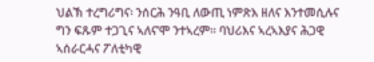ህልኽ ተረግሪግና፡ ንሰርሕ ንዓቢ ለውጢ ነምጽእ ዘለና እንተመሲሉና ግን ፍጹም ተጋጊና ኣለና’ሞ ንተኣረም። ባህሪእና ኣረኣእያና ሕጋዊ ኣሰራርሓና ፖለቲካዊ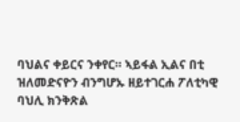ባህልና ቀይርና ንቀየር። ኣይፋል ኢልና በቲ ዝለመድናዮን ብንግሆኡ ዘይተገርሐ ፖለቲካዊ ባህሊ ክንቅጽል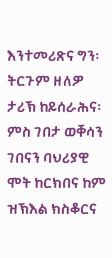እንተመሪጽና ግን፡ ትርጉም ዘለዎ ታሪኽ ከይሰራሕና፡ ምስ ገበታ ወቐሳን ገበናን ባህሪያዊ ሞት ከርክበና ከም ዝኽእል ክስቆርና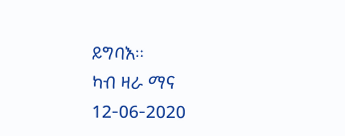ይግባእ።
ካብ ዛራ ማና
12-06-2020